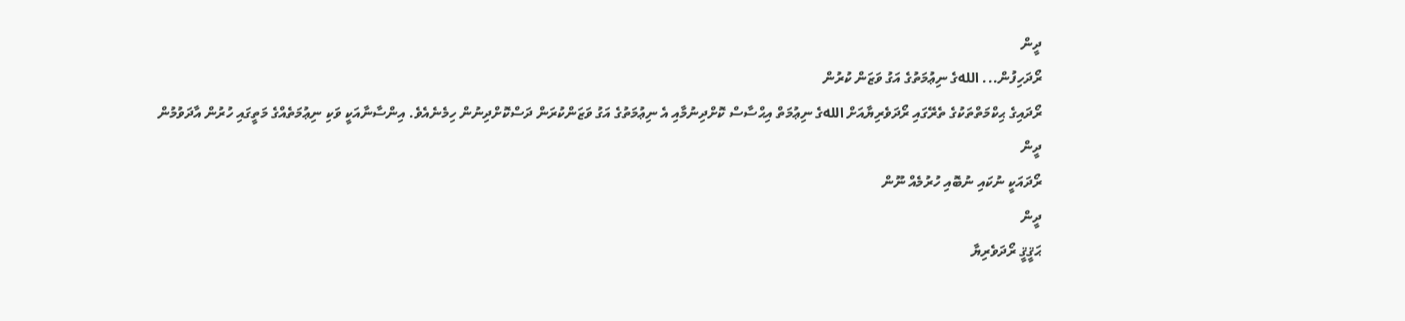ދީން
ރޯދަހިފުން... اللهގެ ނިޢުމަތުގެ އަގު ވަޒަން ކުރުން
ރޯދައިގެ ޙިކްމަތްތަކުގެ ތެރޭގައި ރޯދަވެރިޔާއަށް اللهގެ ނިޢުމަތް އިޙްސާސް ކޮށްދިނުމާއި އެ ނިޢުމަތުގެ އަގު ވަޒަންކުރަން ދަސްކޮށްދިނުން ހިމެނެއެވެ. އިންސާނާއަކީ ވަކި ނިޢުމަތެއްގެ މަތީގައި ހުރުން އާދަވުމުން
ދީން
ރޯދައަކީ ނުކައި ނުބޮއި ހުރުމެއް ނޫން
ދީން
ޙަޤީޤީ ރޯދަވެރިޔާ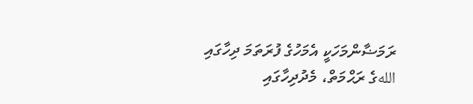ރަމަޟާންމަހަކީ އެމަހުގެ ފުރަތަމަ ދިހާގައި اللهގެ ރަޙްމަތް، މެދުދިހާގައި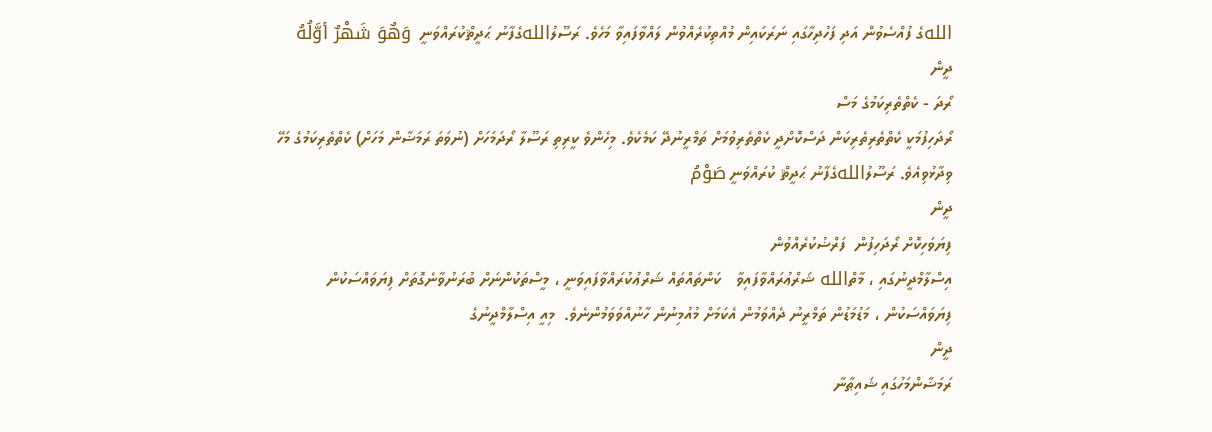اللهގެ ފުއްސެވުން އަދި ފަހުދިހާގައި ނަރަކައިން މުއްތިކުރެއްވުން ލައްވާފައިވާ މަހެވެ. ރަސޫލުاللهގެފާނު ޙަދީޘްކުރައްވަނީ  وَهٌوَ شَهْرٌ أوَّلُهُ
ދީން
ރޯދަ - ކެތްތެރިކަމުގެ މަސް
ރޯދަހިފުމަކީ ކެތްތެރިތެރިކަން ދަސްކޮށްދީ ކެތްތެރިވުމަށް ތަމްރީނުދޭ ކަމެކެވެ. މިހެންވެ ކީރިތި ރަސޫލާ ރޯދަމަހަށް (ނުވަތަ ރަމަޟާން މަހަށް) ކެތްތެރިކަމުގެ މަހޭ ވިދާޅުވިއެވެ. ރަސޫލުاللهގެފާނު ޙަދީޘް ކުރައްވަނީ صَوْمُ
ދީން
ފިޔަވަހިކޮށް ރޯދަހިފުން  ފަރްޟުކުރެއްވުން
އިސްލާމްދީނުގައި ، މާތްالله ޝަރްޢުރައްވާފައިވާ   ކަންތައްތައް ޝަރްޢުކުރައްވާފައިވަނީ ، މީސްތަކުންނަށް ބުރަނުވާނެގޮތަށް ފިޔަވައްސަކުން ފިޔަވައްސަކުން ، މަޑުމަޑުން ތަމްރީނު ދެއްވަމުން އެކަމަށް މުއުމިނުން ހާނުއްވަވަމުންނެވެ.  މިއީ އިސްލާމްދީނުގެ
ދީން
ރަމަޟާންމަހުގައި ޝައިޠާނާ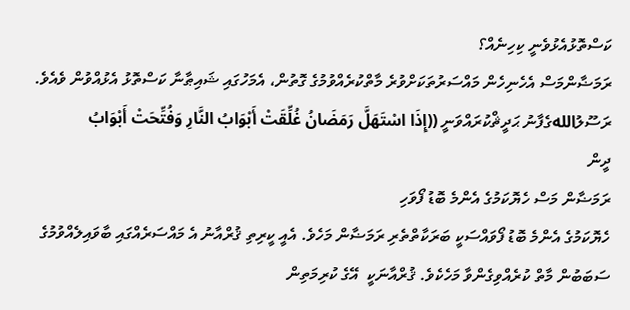ކަސްތޮޅުއެޅުވެނީ ކިހިނެއް؟
ރަމަޟާންމަސް އެހެނިހެން މައްސަރުތަކަށްވުރެ މާތްކުރެއްވުމުގެ ގޮތުން، އެމަހުގައި ޝައިޠާނާ ކަސްތޮޅު އެޅުއްވުން ވެއެވެ. ރަސޫލުاللهގެފާނު ޙަދީޘްކުރައްވަނީ ((إِذَا اسْتَهَلَّ رَمَضَانُ غُلِّقَتْ أَبْوَابُ النَّارِ وَفُتِّحَتْ أَبْوَابُ
ދީން
ރަމަޟާން މަސް ހެޔޮކަމުގެ އެންމެ ބޮޑު ފޯވަހި
ހެޔޮކަމުގެ އެންމެ ބޮޑު ފޯވައްސަކީ ބަރަކާތްތެރި ރަމަޟާން މަހެވެ. އެއީ ކީރިތި ޤުރްއާނު އެ މައްސަރެއްގައި ބާވައިލެއްވުމުގެ ސަބަބުން މާތް ކުރެއްވިގެންވާ މަހެކެވެ. ޤުރްއާނަކީ  އޭގެ ކުރިމަތިން